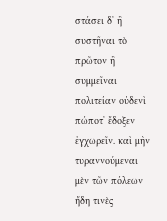στάσει δʼ ἢ συστῆναι τὸ πρῶτον ἢ συμμεῖναι πολιτείαν οὐδενὶ πώποτʼ ἔδοξεν ἐγχωρεῖν. καὶ μὴν τυραννούμεναι μὲν τῶν πόλεων ἤδη τινὲς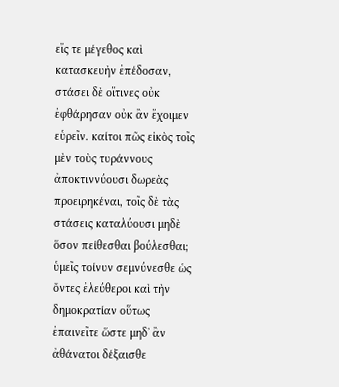εἴς τε μέγεθος καὶ κατασκευὴν ἐπέδοσαν, στάσει δὲ οἵτινες οὐκ ἐφθάρησαν οὐκ ἂν ἔχοιμεν εὑρεῖν. καίτοι πῶς εἰκὸς τοῖς μὲν τοὺς τυράννους ἀποκτιννύουσι δωρεὰς προειρηκέναι, τοῖς δὲ τὰς στάσεις καταλύουσι μηδὲ ὅσον πείθεσθαι βούλεσθαι; ὑμεῖς τοίνυν σεμνύνεσθε ὡς ὄντες ἐλεύθεροι καὶ τὴν δημοκρατίαν οὕτως ἐπαινεῖτε ὥστε μηδʼ ἂν ἀθάνατοι δέξαισθε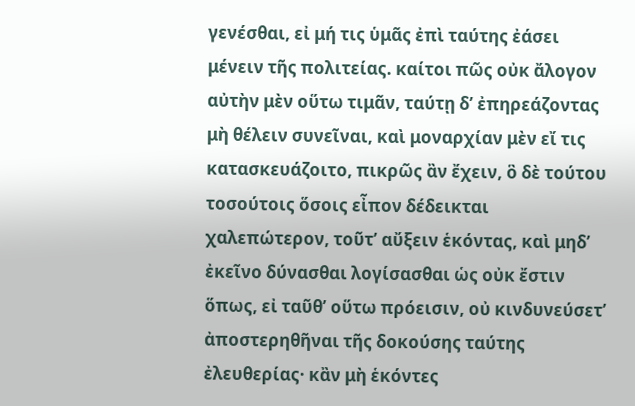γενέσθαι, εἰ μή τις ὑμᾶς ἐπὶ ταύτης ἐάσει μένειν τῆς πολιτείας. καίτοι πῶς οὐκ ἄλογον αὐτὴν μὲν οὕτω τιμᾶν, ταύτῃ δʼ ἐπηρεάζοντας μὴ θέλειν συνεῖναι, καὶ μοναρχίαν μὲν εἴ τις κατασκευάζοιτο, πικρῶς ἂν ἔχειν, ὃ δὲ τούτου τοσούτοις ὅσοις εἶπον δέδεικται χαλεπώτερον, τοῦτʼ αὔξειν ἑκόντας, καὶ μηδʼ ἐκεῖνο δύνασθαι λογίσασθαι ὡς οὐκ ἔστιν ὅπως, εἰ ταῦθʼ οὕτω πρόεισιν, οὐ κινδυνεύσετʼ ἀποστερηθῆναι τῆς δοκούσης ταύτης ἐλευθερίας· κἂν μὴ ἑκόντες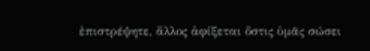ἐπιστρέψητε, ἄλλος ἀφίξεται ὅστις ὑμᾶς σώσει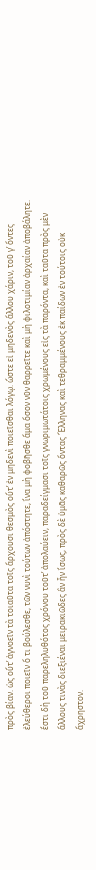πρὸς βίαν. ὡς οὔτʼ ἀγνοεῖν τὰ τοιαῦτα τοῖς ἄρχουσι θεσμὸς οὔτʼ ἐν μηδενὶ ποιεῖσθαι λόγῳ. ὥστε εἰ μηδενὸς ἄλλου χάριν, τοῦ γʼ ὄντες ἐλεύθεροι ποιεῖν ὅ τι βούλεσθε, τῶν νυνὶ τούτων ἀπόστητε, ἵνα μὴ φοβῆσθε ἅμα ὅσον νῦν θαρρεῖτε καὶ μὴ φιλοτιμίαν ἀρχαίαν ἀποβάλητε. ἔστι δὴ τοῦ παρεληλυθότος χρόνου τοῦτʼ ἀπολαύειν, παραδείγμασι τοῖς γνωριμωτάτοις χρωμένους εἰς τὰ παρόντα, καὶ ταῦτα πρὸς μὲν ἄλλους τινὰς διεξιέναι μειρακιῶδες ἂν ἦν ἴσως, πρὸς δὲ ὑμᾶς καθαρῶς ὄντας Ἕλληνας καὶ τεθραμμένους ἐκ παίδων ἐν τούτοις οὐκ ἄχρηστον.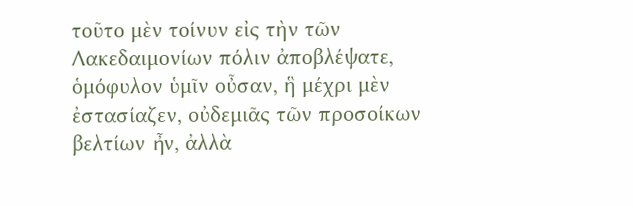τοῦτο μὲν τοίνυν εἰς τὴν τῶν Λακεδαιμονίων πόλιν ἀποβλέψατε, ὁμόφυλον ὑμῖν οὖσαν, ἣ μέχρι μὲν ἐστασίαζεν, οὐδεμιᾶς τῶν προσοίκων βελτίων ἦν, ἀλλὰ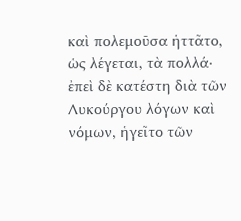καὶ πολεμοῦσα ἡττᾶτο, ὡς λέγεται, τὰ πολλά· ἐπεὶ δὲ κατέστη διὰ τῶν Λυκούργου λόγων καὶ νόμων, ἡγεῖτο τῶν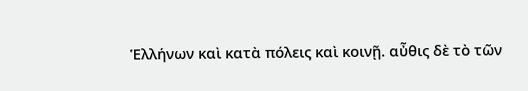Ἑλλήνων καὶ κατὰ πόλεις καὶ κοινῇ. αὖθις δὲ τὸ τῶν